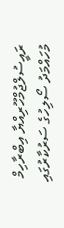ރައީސުލްޖުމްހޫރިއްޔާ އިބްރާހިމް މުހައްމަދު ސޯލިހުގެ ސަރުކާރުގައި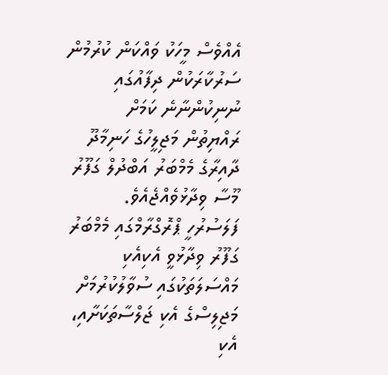އެއްވެސް މީހަކު ވައްކަން ކުރުމުން ސަރުކާރަކުން ދިފާއުގައި ނުނިކުންނާނެ ކަމަށް ރައްޔިތުން މަޖިލީހުގެ ހަނިމާދޫ ދާއިރާގެ މެމްބަރު އަބްދުލް ގަފޫރު މޫސާ ވިދާޅުވެއްޖެއެވެ.
ފަލަސުރުހީ ޕްރޮގްރާމްގައި މެމްބަރު ގަފޫރު ވިދާޅުވީ އެކިއެކި މައްސަލަތަކުގައި ސުވާލުކުރުމަށް މަޖިލިސްގެ އެކި ޖަލްސާތަކަށާއި، އެކި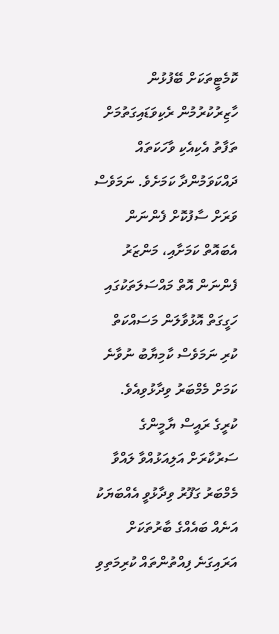ކޮމެޓީތަކަށް ބޭފުޅުން ހާޒިރުކުރުމުން ރެކިވަޑައިގަތުމަށް ތަފާތު އެކިއެކި ވާހަކަތައް ދައްކަވަމުންދާ ކަމަށެވެ. ނަމަވެސް ވަރަށް ސާފުކޮށް ފެންނަން އެބައޮތް ކަމަށާއި، މަންޒަރު ފެންނަން އޮތް މައްސަލަތަކުގައި ހަގީގަތް އޮޅުވާލަން މަސައްކަތް ކުރި ނަމަވެސް ކާމިޔާބު ނުވާނެ ކަމަށް މެމްބަރު ވިދާޅުވިއެވެ.
ކުރީގެ ރައީސް ޔާމީންގެ ސަރުކާރަށް އަލިއަޅުއްވާ ލައްވާ މެމްބަރު ގަފޫރު ވިދާޅުވީ އެއްބަޔަކު އަނެއް ބައެއްގެ ބާރުތަކަށް އަރައިގަނެ ފިއްތުންތައް ކުރިމަތިވި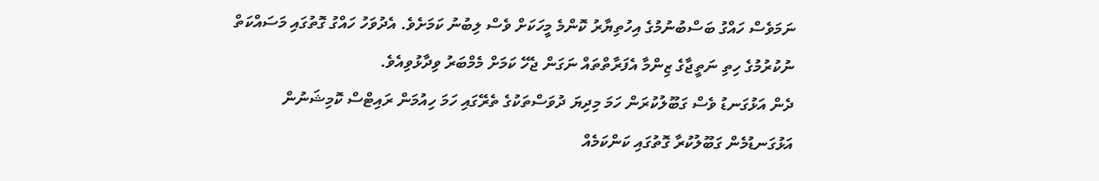ނަމަވެސް ހައްގު ބަސްބުނުމުގެ އިހުތިޔާރު ކޮންމެ މީހަކަށް ވެސް ލިބުނު ކަމަށެވެ. އެދުވަހު ހައްގު ގޮތުގައި މަސައްކަތް ނުކުރުމުގެ ހިތި ނަތީޖާގެ ޒިންމާ އެފަރާތްތައް ނަގަން ޖެހޭ ކަމަށް މެމްބަރު ވިދާޅުވިއެވެ.
ދެން އަޅުގަނޑު ވެސް ގަބޫލުކުރަން ހަމަ މިދިޔަ ދުވަސްތަކުގެ ތެރޭގައި ހަމަ ހިއުމަން ރައިޓްސް ކޮމިޝަނުން އަޅުގަނޑުމެން ގަބޫލުކުރާ ގޮތުގައި ކަންކަމެއް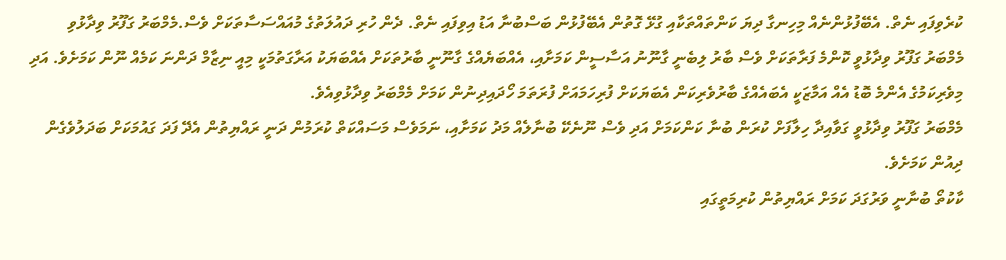ކުރެވިފައި ނެތް. އެބޭފުޅުންނެއް މިހިނގާ ދިޔަ ކަންތައްތަކާއި ގުޅޭ ގޮތުން އެބޭފުޅުން ބަސްބުނާ އަޑު އިވިފައި ނެތް. ދެން ހުރި ދައުލަތުގެ މުއައްސަސާތަކަށް ވެސް.މެމްބަރު ގަފޫރު ވިދާޅުވި
މެމްބަރު ގަފޫރު ވިދާޅުވީ ކޮންމެ ފަރާތަކަށް ވެސް ބާރު ލިބެނީ ގާނޫނު އަސާސީން ކަމަށާއި، އެއްބަޔެއްގެ ގާނޫނީ ބާރުތަކަށް އެއްބަޔަކު އަރާގަތުމަކީ މިއީ ނިޒާމް ދަންނަ ކަމެއް ނޫން ކަމަށެވެ. އަދި މިވެރިކަމުގެ އެންމެ ބޮޑު އެއް އަމާޒަކީ އެބައެއްގެ ބާރުވެރިކަން އެބަޔަކަށް ފުރިހަމައަށް ފުރަތަމަ ހޯދައިދިނުން ކަމަށް މެމްބަރު ވިދާޅުވިއެވެ.
މެމްބަރު ގަފޫރު ވިދާޅުވީ ގަވާއިދާ ހިލާފަށް ކުރަން ބުނާ ކަންކަމަށް އަދި ވެސް ނޫނެކޭ ބުނާލެއް މަދު ކަމަށާއި، ނަމަވެސް މަސައްކަތް ކުރަމުން ދަނީ ރައްޔިތުން އެދޭ ފަދަ ގައުމަކަށް ބަދަލުވެގެން ދިއުން ކަމަށެވެ.
ކާކުތޯ ބުނާނީ ވަރުގަދަ ކަމަށް ރައްޔިތުން ކުރިމަތީގައި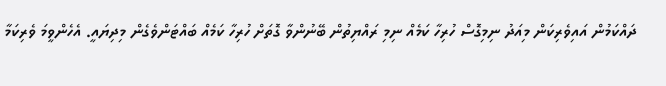ދައްކަމުން އައިވެރިކަން މިއަދު ނިމިގޮސް ހުރިހާ ކަމެއް ނިމި ރައްޔިތުން ބޭނުންވާ ގޮތަށް ހުރިހާ ކަމެއް ބައްޓަންވެގެން މިދިޔައީ. އެހެންވީމަ ވެރިކަމާ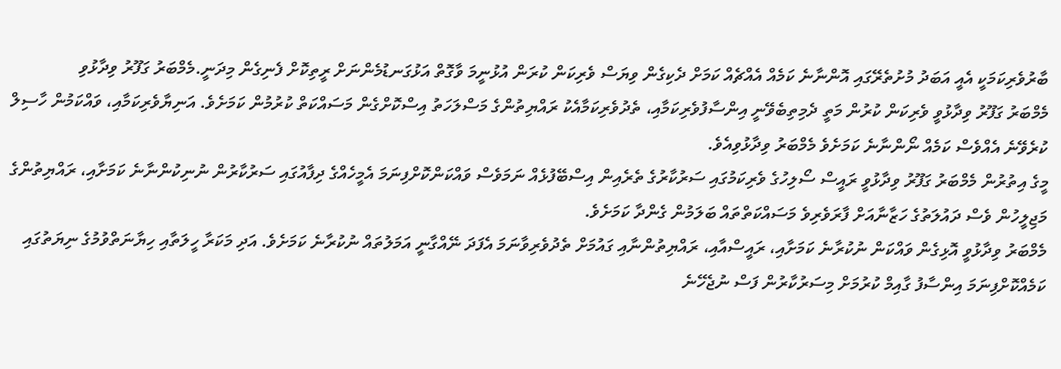ބާރުވެރިކަމަކީ އެއީ އަބަދު މުށުތެރޭގައި އޮންނާނެ ކަމެއް އެއްޗެއް ކަމަށް ދެކިގެން ވިޔަސް ވެރިކަން ކުރަން އުޅުނީމަ ވާގޮތް އަޅުގަނޑުމެންނަށް ރީތިކޮށް ފެނިގެން މިދަނީ.މެމްބަރު ގަފޫރު ވިދާޅުވި
މެމްބަރު ގަފޫރު ވިދާޅުވީ ވެރިކަން ކުރުން މަތީ ދެމިތިބެވޭނީ އިންސާފުވެރިކަމާއި، ތެދުވެރިކަމާއެކު ރައްޔިތުންގެ މަސްލަހަތު އިސްކޮށްގެން މަސައްކަތް ކުރުމުން ކަމަށެވެ. އަނިޔާވެރިކަމާއި، ވައްކަމުން ހާސިލް ކުރެވޭނެ އެއްވެސް ކަމެއް ނޯންނާނެ ކަމަށެވެ މެމްބަރު ވިދާޅުވިއެވެ.
މީގެ އިތުރުން މެމްބަރު ގަފޫރު ވިދާޅުވީ ރައީސް ސޯލިހުގެ ވެރިކަމުގައި ސަރުކާރުގެ ތެރެއިން އިސްބޭފުޅެއް ނަމަވެސް ވައްކަންކޮށްފިނަމަ އެމީހެއްގެ ދިފާއުގައި ސަރުކާރުން ނުނިކުންނާނެ ކަމަށާއި، ރައްޔިތުންގެ މަޖިލީހުން ވެސް ދައުލަތުގެ ހަޒާނާއަށް ފާރަވެރިވެ މަސައްކަތްތައް ބަލަމުން ގެންދާ ކަމަށެވެ.
މެމްބަރު ވިދާޅުވީ އޮޅިގެން ވައްކަން ނުކުރާނެ ކަމަށާއި، ރައީސްއާއި، ރައްޔިތުންނާއި ގައުމަށް ތެދުވެރިވާނަމަ އެފަދަ ނޭއްގާނީ އަމަލުތައް ނުކުރާނެ ކަމަށެވެ. އަދި މަކަރާ ހީލަތާއި ހިޔާނަތްވުމުގެ ނިޔަތުގައި ކަމެއްކޮށްފިނަމަ އިންސާފު ގާއިމް ކުރުމަށް މިސަރުކާރުން ފަސް ނުޖެހޭނެ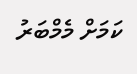ކަމަށް މެމްބަރު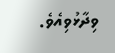ވިދާޅުވިއެވެ.